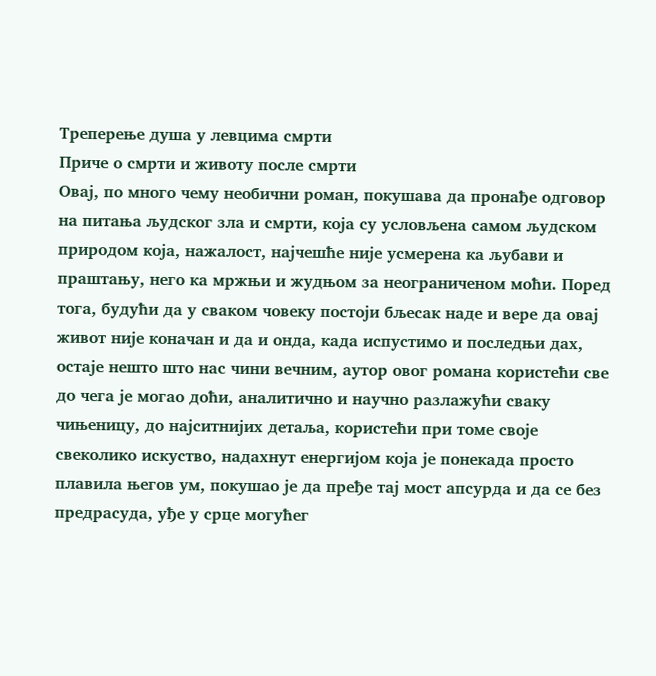Треперење душа у левцима смрти
Приче о смрти и животу после смрти
Овај, по много чему необични роман, покушава да пронађе одговор на питања људског зла и смрти, која су условљена самом људском природом која, нажалост, најчешће није усмерена ка љубави и праштању, него ка мржњи и жудњом за неограниченом моћи. Поред тога, будући да у сваком човеку постоји бљесак наде и вере да овај живот није коначан и да и онда, када испустимо и последњи дах, остаје нешто што нас чини вечним, аутор овог романа користећи све до чега је могао доћи, аналитично и научно разлажући сваку чињеницу, до најситнијих детаља, користећи при томе своје свеколико искуство, надахнут енергијом која је понекада просто плавила његов ум, покушао је да пређе тај мост апсурда и да се без предрасуда, уђе у срце могућег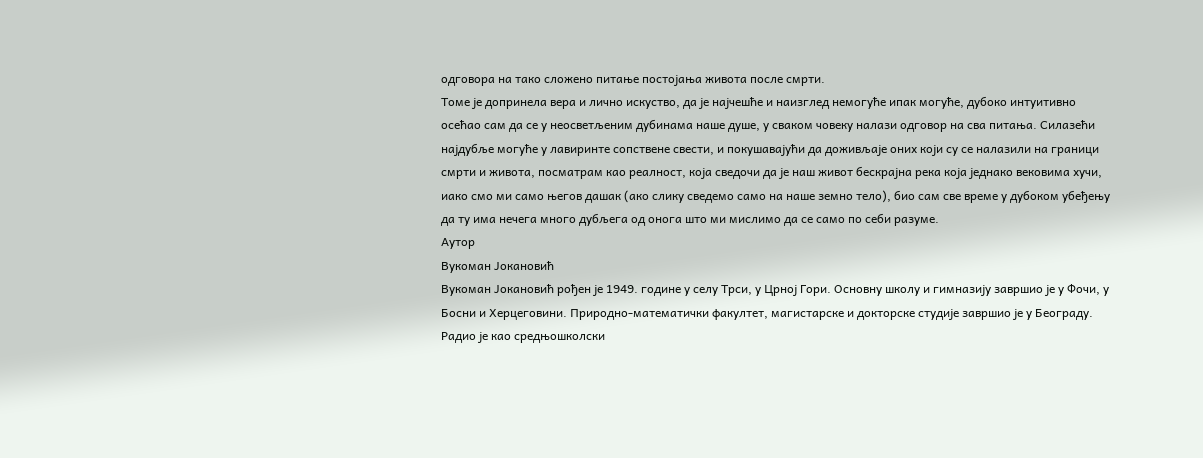одговора на тако сложено питање постојања живота после смрти.
Томе је допринела вера и лично искуство, да је најчешће и наизглед немогуће ипак могуће, дубоко интуитивно осећао сам да се у неосветљеним дубинама наше душе, у сваком човеку налази одговор на сва питања. Силазећи најдубље могуће у лавиринте сопствене свести, и покушавајући да доживљаје оних који су се налазили на граници смрти и живота, посматрам као реалност, која сведочи да је наш живот бескрајна река која једнако вековима хучи, иако смо ми само његов дашак (ако слику сведемо само на наше земно тело), био сам све време у дубоком убеђењу да ту има нечега много дубљега од онога што ми мислимо да се само по себи разуме.
Аутор
Вукоман Јокановић
Вукоман Јокановић рођен је 1949. године у селу Трси, у Црној Гори. Основну школу и гимназију завршио је у Фочи, у Босни и Херцеговини. Природно-математички факултет, магистарске и докторске студије завршио је у Београду. Радио је као средњошколски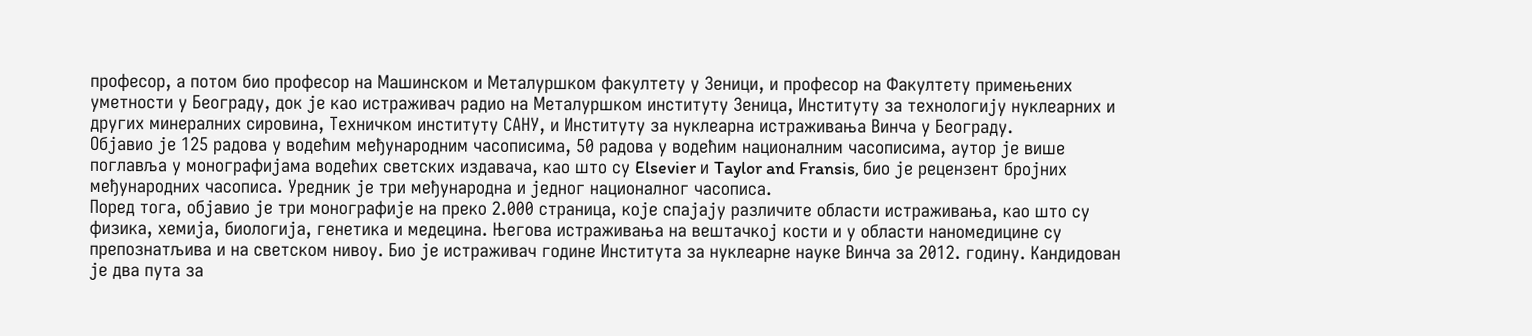професор, а потом био професор на Машинском и Металуршком факултету у Зеници, и професор на Факултету примењених уметности у Београду, док је као истраживач радио на Металуршком институту Зеница, Институту за технологију нуклеарних и других минералних сировина, Техничком институту САНУ, и Институту за нуклеарна истраживања Винча у Београду.
Објавио је 125 радова у водећим међународним часописима, 50 радова у водећим националним часописима, аутор је више поглавља у монографијама водећих светских издавача, као што су Elsevier и Taylor and Fransis, био је рецензент бројних међународних часописа. Уредник је три међународна и једног националног часописа.
Поред тога, објавио је три монографије на преко 2.000 страница, које спајају различите области истраживања, као што су физика, хемија, биологија, генетика и медецина. Његова истраживања на вештачкој кости и у области наномедицине су препознатљива и на светском нивоу. Био је истраживач године Института за нуклеарне науке Винча за 2012. годину. Кандидован је два пута за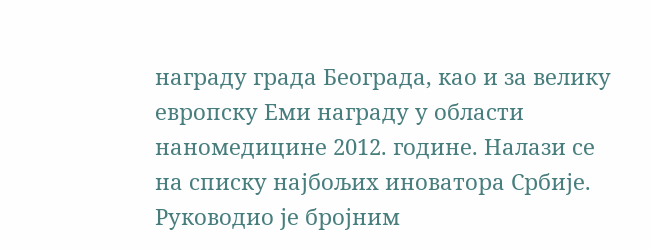награду града Београда, као и за велику европску Еми награду у области наномедицине 2012. године. Налази се на списку најбољих иноватора Србије. Руководио је бројним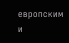европским и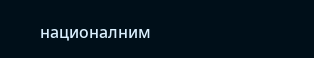националним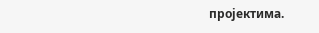пројектима.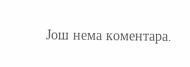Још нема коментара.